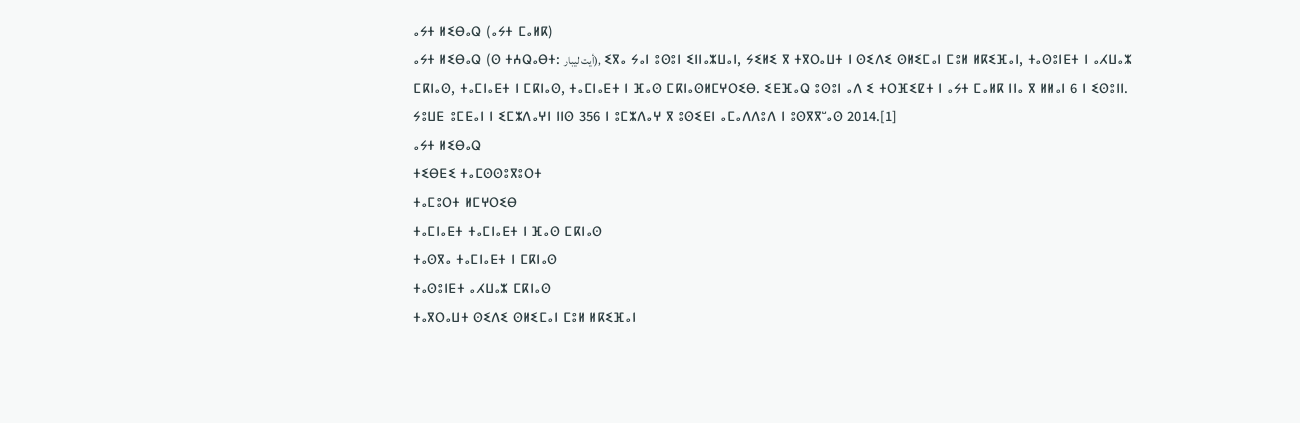ⴰⵢⵜ ⵍⵉⴱⴰⵕ (ⴰⵢⵜ ⵎⴰⵍⴽ)
ⴰⵢⵜ ⵍⵉⴱⴰⵕ (ⵙ ⵜⵄⵕⴰⴱⵜ: أيت ليبار), ⵉⴳⴰ ⵢⴰⵏ ⵓⵙⵓⵏ ⵉⵏⵏⴰⵣⵡⴰⵏ, ⵢⵉⵍⵉ ⴳ ⵜⴳⵔⴰⵡⵜ ⵏ ⵙⵉⴷⵉ ⵙⵍⵉⵎⴰⵏ ⵎⵓⵍ ⵍⴽⵉⴼⴰⵏ, ⵜⴰⵙⵓⵏⴹⵜ ⵏ ⴰⵃⵡⴰⵣ ⵎⴽⵏⴰⵙ, ⵜⴰⵎⵏⴰⴹⵜ ⵏ ⵎⴽⵏⴰⵙ, ⵜⴰⵎⵏⴰⴹⵜ ⵏ ⴼⴰⵙ ⵎⴽⵏⴰⵙⵍⵎⵖⵔⵉⴱ. ⵉⴹⴼⴰⵕ ⵓⵙⵓⵏ ⴰⴷ ⵉ ⵜⵔⴼⵉⵇⵜ ⵏ ⴰⵢⵜ ⵎⴰⵍⴽ ⵏⵏⴰ ⴳ ⵍⵍⴰⵏ 6 ⵏ ⵉⵙⵓⵏⵏ. ⵢⵓⵡⴹ ⵓⵎⴹⴰⵏ ⵏ ⵉⵎⵣⴷⴰⵖⵏ ⵏⵏⵙ 356 ⵏ ⵓⵎⵣⴷⴰⵖ ⴳ ⵓⵙⵉⴹⵏ ⴰⵎⴰⴷⴷⵓⴷ ⵏ ⵓⵙⴳⴳⵯⴰⵙ 2014.[1]
ⴰⵢⵜ ⵍⵉⴱⴰⵕ
ⵜⵉⴱⴹⵉ ⵜⴰⵎⵙⵙⵓⴳⵓⵔⵜ
ⵜⴰⵎⵓⵔⵜ ⵍⵎⵖⵔⵉⴱ
ⵜⴰⵎⵏⴰⴹⵜ ⵜⴰⵎⵏⴰⴹⵜ ⵏ ⴼⴰⵙ ⵎⴽⵏⴰⵙ
ⵜⴰⵙⴳⴰ ⵜⴰⵎⵏⴰⴹⵜ ⵏ ⵎⴽⵏⴰⵙ
ⵜⴰⵙⵓⵏⴹⵜ ⴰⵃⵡⴰⵣ ⵎⴽⵏⴰⵙ
ⵜⴰⴳⵔⴰⵡⵜ ⵙⵉⴷⵉ ⵙⵍⵉⵎⴰⵏ ⵎⵓⵍ ⵍⴽⵉⴼⴰⵏ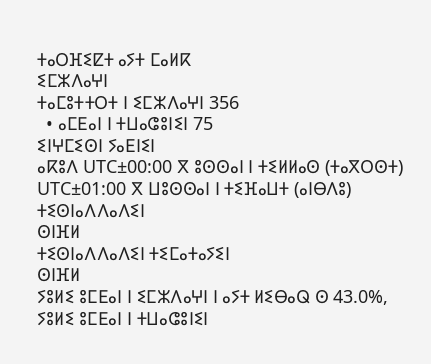ⵜⴰⵔⴼⵉⵇⵜ ⴰⵢⵜ ⵎⴰⵍⴽ
ⵉⵎⵣⴷⴰⵖⵏ
ⵜⴰⵎⵓⵜⵜⵔⵜ ⵏ ⵉⵎⵣⴷⴰⵖⵏ 356
  • ⴰⵎⴹⴰⵏ ⵏ ⵜⵡⴰⵛⵓⵏⵉⵏ 75
ⵉⵏⵖⵎⵉⵙⵏ ⵢⴰⴹⵏⵉⵏ
ⴰⴽⵓⴷ UTC±00:00 ⴳ ⵓⵙⵙⴰⵏ ⵏ ⵜⵉⵍⵍⴰⵙ (ⵜⴰⴳⵔⵙⵜ)
UTC±01:00 ⴳ ⵡⵓⵙⵙⴰⵏ ⵏ ⵜⵉⴼⴰⵡⵜ (ⴰⵏⴱⴷⵓ)
ⵜⵉⵙⵏⴰⴷⴷⴰⴷⵉⵏ
ⵙⵏⴼⵍ
ⵜⵉⵙⵏⴰⴷⴷⴰⴷⵉⵏ ⵜⵉⵎⴰⵜⴰⵢⵉⵏ
ⵙⵏⴼⵍ
ⵢⵓⵍⵉ ⵓⵎⴹⴰⵏ ⵏ ⵉⵎⵣⴷⴰⵖⵏ ⵏ ⴰⵢⵜ ⵍⵉⴱⴰⵕ ⵙ 43.0%, ⵢⵓⵍⵉ ⵓⵎⴹⴰⵏ ⵏ ⵜⵡⴰⵛⵓⵏⵉⵏ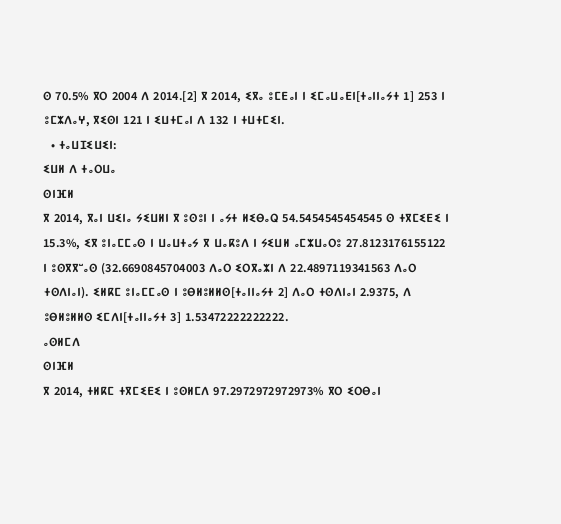ⵙ 70.5% ⴳⵔ 2004 ⴷ 2014.[2] ⴳ 2014, ⵉⴳⴰ ⵓⵎⴹⴰⵏ ⵏ ⵉⵎⴰⵡⴰⴹⵏ[ⵜⴰⵏⵏⴰⵢⵜ 1] 253 ⵏ ⵓⵎⵣⴷⴰⵖ, ⴳⵉⵙⵏ 121 ⵏ ⵉⵡⵜⵎⴰⵏ ⴷ 132 ⵏ ⵜⵡⵜⵎⵉⵏ.
  • ⵜⴰⵡⵊⵉⵡⵉⵏ:
ⵉⵡⵍ ⴷ ⵜⴰⵔⵡⴰ
ⵙⵏⴼⵍ
ⴳ 2014, ⴳⴰⵏ ⵡⵉⵏⴰ ⵢⵉⵡⵍⵏ ⴳ ⵓⵙⵓⵏ ⵏ ⴰⵢⵜ ⵍⵉⴱⴰⵕ 54.5454545454545 ⵙ ⵜⴳⵎⵉⴹⵉ ⵏ 15.3%, ⵉⴳ ⵓⵏⴰⵎⵎⴰⵙ ⵏ ⵡⴰⵡⵜⴰⵢ ⴳ ⵡⴰⴽⵓⴷ ⵏ ⵢⵉⵡⵍ ⴰⵎⵣⵡⴰⵔⵓ 27.8123176155122 ⵏ ⵓⵙⴳⴳⵯⴰⵙ (32.6690845704003 ⴷⴰⵔ ⵉⵔⴳⴰⵣⵏ ⴷ 22.4897119341563 ⴷⴰⵔ ⵜⵙⴷⵏⴰⵏ). ⵉⵍⴽⵎ ⵓⵏⴰⵎⵎⴰⵙ ⵏ ⵓⴱⵍⵓⵍⵍⵙ[ⵜⴰⵏⵏⴰⵢⵜ 2] ⴷⴰⵔ ⵜⵙⴷⵏⴰⵏ 2.9375, ⴷ ⵓⴱⵍⵓⵍⵍⵙ ⵉⵎⴷⵏ[ⵜⴰⵏⵏⴰⵢⵜ 3] 1.53472222222222.
ⴰⵙⵍⵎⴷ
ⵙⵏⴼⵍ
ⴳ 2014, ⵜⵍⴽⵎ ⵜⴳⵎⵉⴹⵉ ⵏ ⵓⵙⵍⵎⴷ 97.2972972972973% ⴳⵔ ⵉⵔⴱⴰⵏ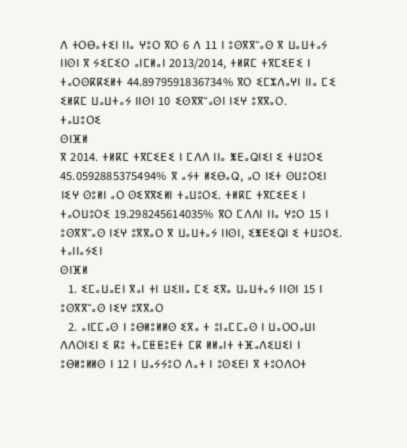ⴷ ⵜⵔⴱⴰⵜⵉⵏ ⵏⵏⴰ ⵖⵓⵔ ⴳⵔ 6 ⴷ 11 ⵏ ⵓⵙⴳⴳⵯⴰⵙ ⴳ ⵡⴰⵡⵜⴰⵢ ⵏⵏⵙⵏ ⴳ ⵢⵉⵎⵉⵔ ⴰⵏⵎⵍⴰⵏ 2013/2014, ⵜⵍⴽⵎ ⵜⴳⵎⵉⴹⵉ ⵏ ⵜⴰⵔⵙⴽⴽⵉⵍⵜ 44.8979591836734% ⴳⵔ ⵉⵎⵣⴷⴰⵖⵏ ⵏⵏⴰ ⵎⵉ ⵉⵍⴽⵎ ⵡⴰⵡⵜⴰⵢ ⵏⵏⵙⵏ 10 ⵉⵙⴳⴳⵯⴰⵙⵏ ⵏⵉⵖ ⵓⴳⴳⴰⵔ.
ⵜⴰⵡⵓⵔⵉ
ⵙⵏⴼⵍ
ⴳ 2014. ⵜⵍⴽⵎ ⵜⴳⵎⵉⴹⵉ ⵏ ⵎⴷⴷ ⵏⵏⴰ ⵥⴹⴰⵕⵏⵉⵏ ⵉ ⵜⵡⵓⵔⵉ 45.0592885375494% ⴳ ⴰⵢⵜ ⵍⵉⴱⴰⵕ, ⴰⵔ ⵏⵉⵜ ⵙⵡⵓⵔⵉⵏ ⵏⵉⵖ ⵙⵓⵍⵏ ⴰⵔ ⵙⵉⴳⴳⵉⵍⵏ ⵜⴰⵡⵓⵔⵉ. ⵜⵍⴽⵎ ⵜⴳⵎⵉⴹⵉ ⵏ ⵜⴰⵔⵡⵓⵔⵉ 19.298245614035% ⴳⵔ ⵎⴷⴷⵏ ⵏⵏⴰ ⵖⵓⵔ 15 ⵏ ⵓⵙⴳⴳⵯⴰⵙ ⵏⵉⵖ ⵓⴳⴳⴰⵔ ⴳ ⵡⴰⵡⵜⴰⵢ ⵏⵏⵙⵏ, ⵉⵥⴹⵉⵕⵏ ⵉ ⵜⵡⵓⵔⵉ.
ⵜⴰⵏⵏⴰⵢⵉⵏ
ⵙⵏⴼⵍ
  1. ⵉⵎⴰⵡⴰⴹⵏ ⴳⴰⵏ ⵜⵏ ⵡⵉⵏⵏⴰ ⵎⵉ ⵉⴳⴰ ⵡⴰⵡⵜⴰⵢ ⵏⵏⵙⵏ 15 ⵏ ⵓⵙⴳⴳⵯⴰⵙ ⵏⵉⵖ ⵓⴳⴳⴰⵔ
  2. ⴰⵏⵎⵎⴰⵙ ⵏ ⵓⴱⵍⵓⵍⵍⵙ ⵉⴳⴰ ⵜ ⵓⵏⴰⵎⵎⴰⵙ ⵏ ⵡⴰⵔⵔⴰⵡⵏ ⴷⴷⵔⵏⵉⵏ ⵉ ⴽⵓ ⵜⴰⵎⵟⵟⵓⴹⵜ ⵎⴽ ⵍⵍⴰⵏⵜ ⵜⴼⴰⴷⵉⵡⵉⵏ ⵏ ⵓⴱⵍⵓⵍⵍⵙ ⵏ 12 ⵏ ⵡⴰⵢⵢⵓⵔ ⴷⴰⵜ ⵏ ⵓⵙⵉⴹⵏ ⴳ ⵜⵓⵔⴷⵔⵜ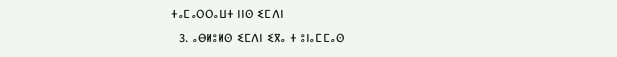ⵜⴰⵎⴰⵔⵔⴰⵡⵜ ⵏⵏⵙ ⵉⵎⴷⵏ
  3. ⴰⴱⵍⵓⵍⵙ ⵉⵎⴷⵏ ⵉⴳⴰ ⵜ ⵓⵏⴰⵎⵎⴰⵙ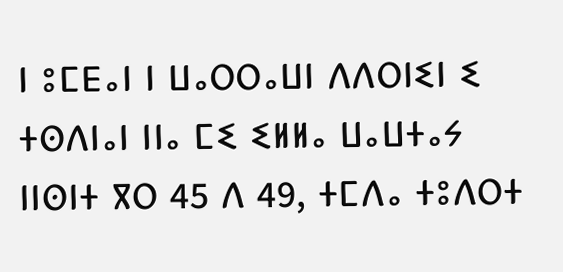ⵏ ⵓⵎⴹⴰⵏ ⵏ ⵡⴰⵔⵔⴰⵡⵏ ⴷⴷⵔⵏⵉⵏ ⵉ ⵜⵙⴷⵏⴰⵏ ⵏⵏⴰ ⵎⵉ ⵉⵍⵍⴰ ⵡⴰⵡⵜⴰⵢ ⵏⵏⵙⵏⵜ ⴳⵔ 45 ⴷ 49, ⵜⵎⴷⴰ ⵜⵓⴷⵔⵜ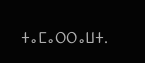ⵜⴰⵎⴰⵔⵔⴰⵡⵜ.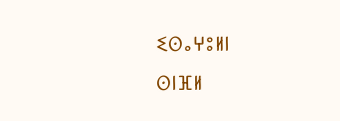ⵉⵙⴰⵖⵓⵍⵏ
ⵙⵏⴼⵍ